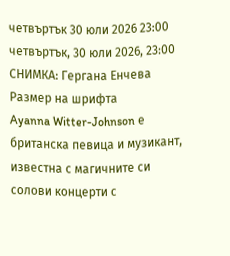четвъртък 30 юли 2026 23:00
четвъртък, 30 юли 2026, 23:00
СНИМКА: Гергана Енчева
Размер на шрифта
Ayanna Witter-Johnson е британска певица и музикант, известна с магичните си солови концерти с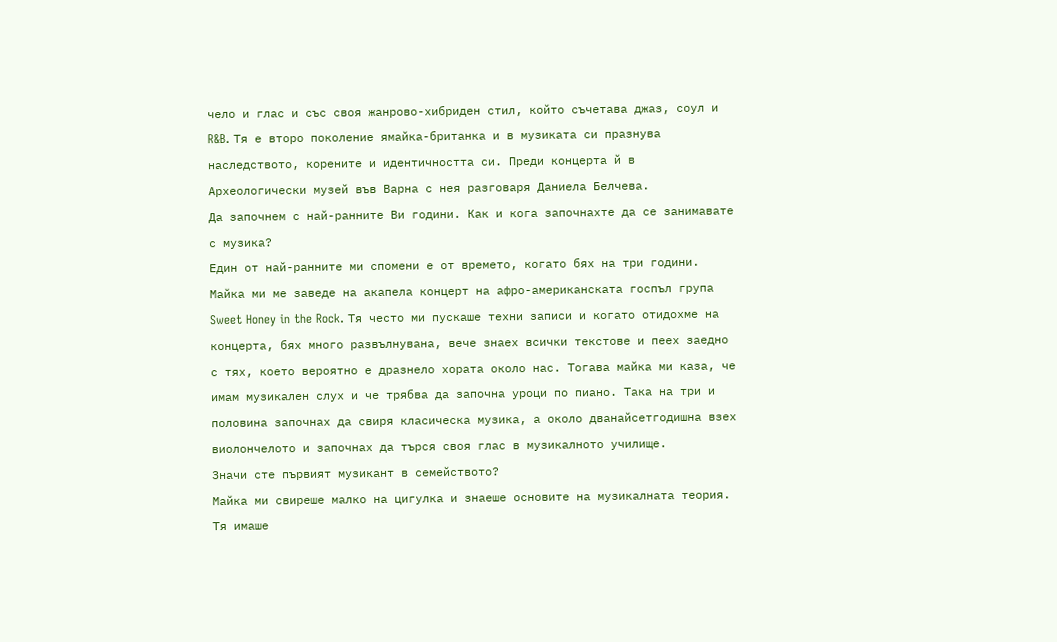чело и глас и със своя жанрово-хибриден стил, който съчетава джаз, соул и R&B. Тя е второ поколение ямайка-британка и в музиката си празнува наследството, корените и идентичността си. Преди концерта й в Археологически музей във Варна с нея разговаря Даниела Белчева.
Да започнем с най-ранните Ви години. Как и кога започнахте да се занимавате с музика?
Един от най-ранните ми спомени е от времето, когато бях на три години. Майка ми ме заведе на акапела концерт на афро-американската госпъл група Sweet Honey in the Rock. Тя често ми пускаше техни записи и когато отидохме на концерта, бях много развълнувана, вече знаех всички текстове и пеех заедно с тях, което вероятно е дразнело хората около нас. Тогава майка ми каза, че имам музикален слух и че трябва да започна уроци по пиано. Така на три и половина започнах да свиря класическа музика, а около дванайсетгодишна взех виолончелото и започнах да търся своя глас в музикалното училище.
Значи сте първият музикант в семейството?
Майка ми свиреше малко на цигулка и знаеше основите на музикалната теория. Тя имаше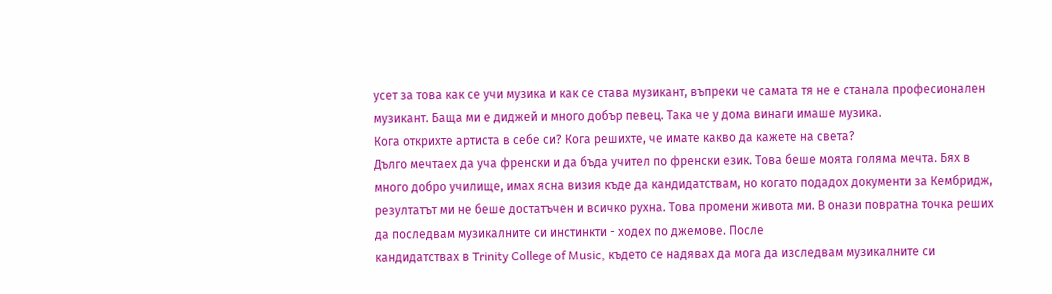усет за това как се учи музика и как се става музикант, въпреки че самата тя не е станала професионален музикант. Баща ми е диджей и много добър певец. Така че у дома винаги имаше музика.
Кога открихте артиста в себе си? Кога решихте, че имате какво да кажете на света?
Дълго мечтаех да уча френски и да бъда учител по френски език. Това беше моята голяма мечта. Бях в много добро училище, имах ясна визия къде да кандидатствам, но когато подадох документи за Кембридж, резултатът ми не беше достатъчен и всичко рухна. Това промени живота ми. В онази повратна точка реших да последвам музикалните си инстинкти - ходех по джемове. После
кандидатствах в Trinity College of Music, където се надявах да мога да изследвам музикалните си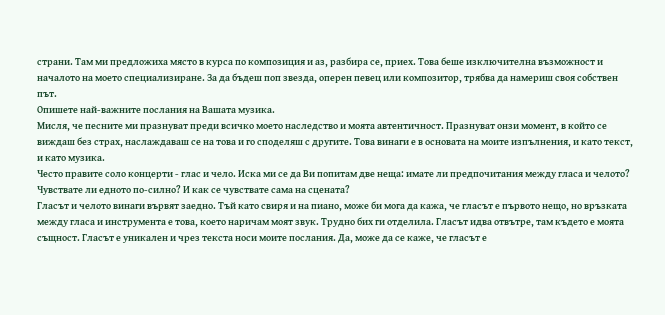страни. Там ми предложиха място в курса по композиция и аз, разбира се, приех. Това беше изключителна възможност и началото на моето специализиране. За да бъдеш поп звезда, оперен певец или композитор, трябва да намериш своя собствен път.
Опишете най-важните послания на Вашата музика.
Мисля, че песните ми празнуват преди всичко моето наследство и моята автентичност. Празнуват онзи момент, в който се виждаш без страх, наслаждаваш се на това и го споделяш с другите. Това винаги е в основата на моите изпълнения, и като текст, и като музика.
Често правите соло концерти - глас и чело. Иска ми се да Ви попитам две неща: имате ли предпочитания между гласа и челото? Чувствате ли едното по-силно? И как се чувствате сама на сцената?
Гласът и челото винаги вървят заедно. Тъй като свиря и на пиано, може би мога да кажа, че гласът е първото нещо, но връзката между гласа и инструмента е това, което наричам моят звук. Трудно бих ги отделила. Гласът идва отвътре, там където е моята същност. Гласът е уникален и чрез текста носи моите послания. Да, може да се каже, че гласът е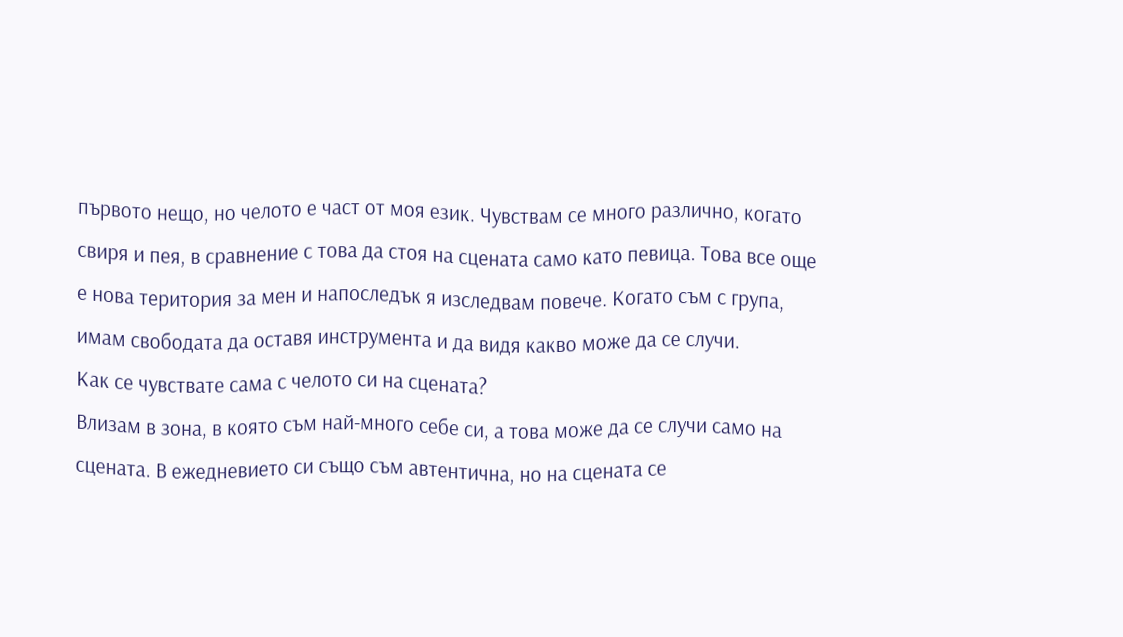първото нещо, но челото е част от моя език. Чувствам се много различно, когато свиря и пея, в сравнение с това да стоя на сцената само като певица. Това все още е нова територия за мен и напоследък я изследвам повече. Когато съм с група, имам свободата да оставя инструмента и да видя какво може да се случи.
Как се чувствате сама с челото си на сцената?
Влизам в зона, в която съм най-много себе си, а това може да се случи само на сцената. В ежедневието си също съм автентична, но на сцената се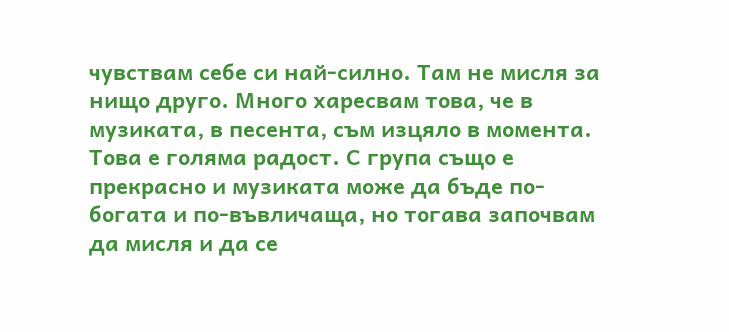чувствам себе си най-силно. Там не мисля за нищо друго. Много харесвам това, че в музиката, в песента, съм изцяло в момента. Това е голяма радост. С група също е прекрасно и музиката може да бъде по-богата и по-въвличаща, но тогава започвам да мисля и да се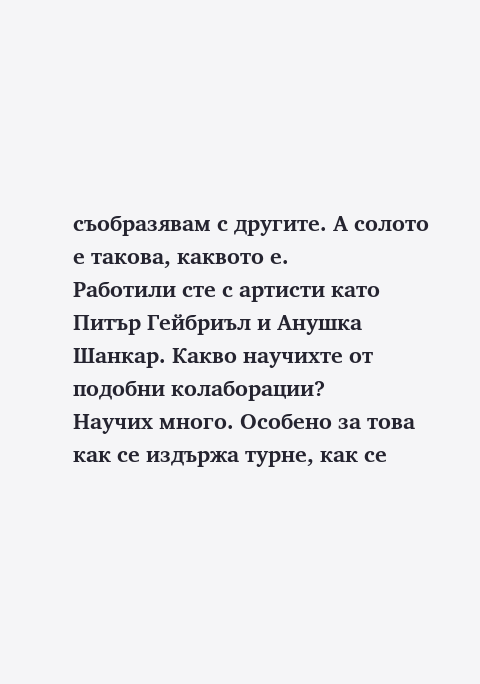съобразявам с другите. А солото е такова, каквото е.
Работили сте с артисти като Питър Гейбриъл и Анушка Шанкар. Какво научихте от подобни колаборации?
Научих много. Особено за това как се издържа турне, как се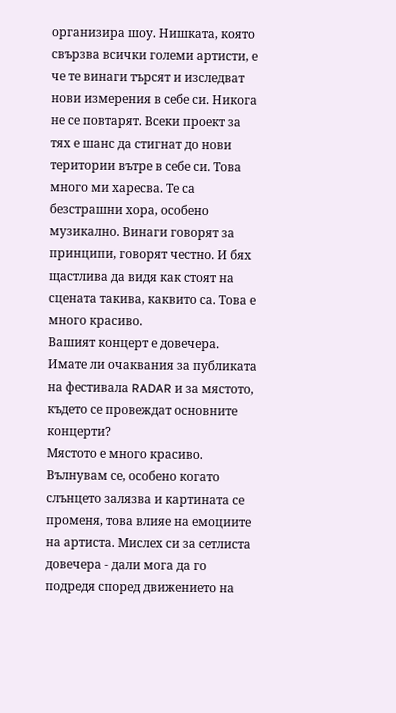организира шоу. Нишката, която свързва всички големи артисти, е че те винаги търсят и изследват нови измерения в себе си. Никога не се повтарят. Всеки проект за тях е шанс да стигнат до нови територии вътре в себе си. Това много ми харесва. Те са безстрашни хора, особено музикално. Винаги говорят за принципи, говорят честно. И бях щастлива да видя как стоят на сцената такива, каквито са. Това е много красиво.
Вашият концерт е довечера. Имате ли очаквания за публиката на фестивала RADAR и за мястото, където се провеждат основните концерти?
Мястото е много красиво. Вълнувам се, особено когато слънцето залязва и картината се променя, това влияе на емоциите на артиста. Мислех си за сетлиста довечера - дали мога да го подредя според движението на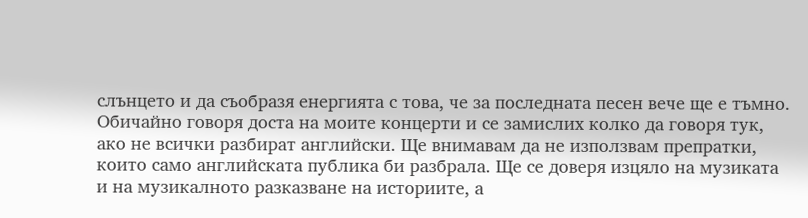слънцето и да съобразя енергията с това, че за последната песен вече ще е тъмно. Обичайно говоря доста на моите концерти и се замислих колко да говоря тук, ако не всички разбират английски. Ще внимавам да не използвам препратки, които само английската публика би разбрала. Ще се доверя изцяло на музиката и на музикалното разказване на историите, а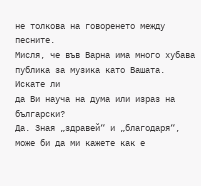не толкова на говоренето между песните.
Мисля, че във Варна има много хубава публика за музика като Вашата. Искате ли
да Ви науча на дума или израз на български?
Да. Зная „здравей“ и „благодаря“, може би да ми кажете как е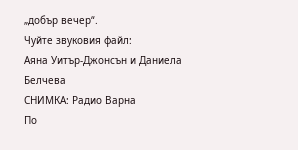„добър вечер“.
Чуйте звуковия файл:
Аяна Уитър-Джонсън и Даниела Белчева
СНИМКА: Радио Варна
По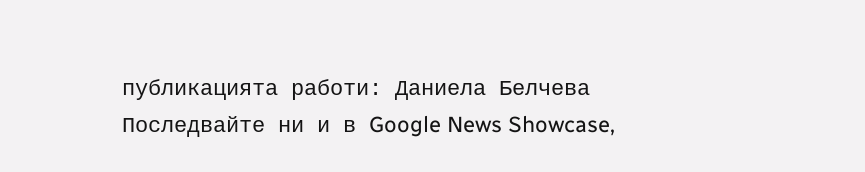публикацията работи: Даниела Белчева
Последвайте ни и в Google News Showcase,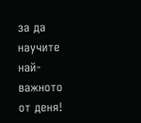за да научите най-важното от деня!